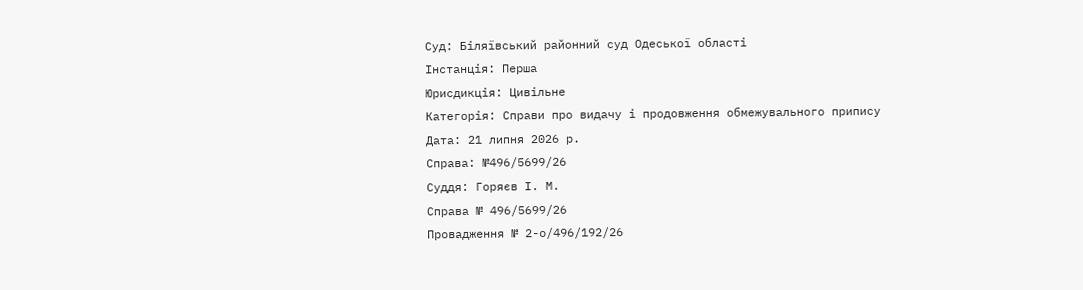Суд: Біляївський районний суд Одеської області
Інстанція: Перша
Юрисдикція: Цивільне
Категорія: Справи про видачу і продовження обмежувального припису
Дата: 21 липня 2026 р.
Справа: №496/5699/26
Суддя: Горяєв І. М.
Справа № 496/5699/26
Провадження № 2-о/496/192/26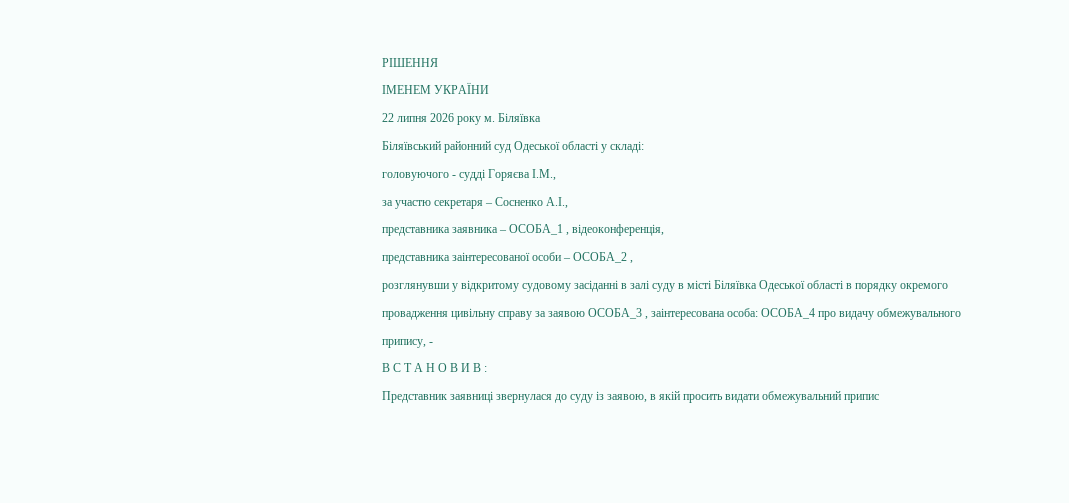РІШЕННЯ
ІМЕНЕМ УКРАЇНИ
22 липня 2026 року м. Біляївка
Біляївський районний суд Одеської області у складі:
головуючого - судді Горяєва І.М.,
за участю секретаря – Сосненко А.І.,
представника заявника – ОСОБА_1 , відеоконференція,
представника заінтересованої особи – ОСОБА_2 ,
розглянувши у відкритому судовому засіданні в залі суду в місті Біляївка Одеської області в порядку окремого провадження цивільну справу за заявою ОСОБА_3 , заінтересована особа: ОСОБА_4 про видачу обмежувального припису, -
В С Т А Н О В И В :
Представник заявниці звернулася до суду із заявою, в якій просить видати обмежувальний припис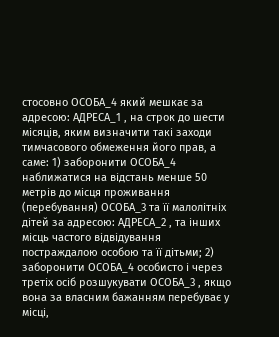стосовно ОСОБА_4 який мешкає за адресою: АДРЕСА_1 , на строк до шести місяців, яким визначити такі заходи тимчасового обмеження його прав, а саме: 1) заборонити ОСОБА_4 наближатися на відстань менше 50 метрів до місця проживання (перебування) ОСОБА_3 та її малолітніх дітей за адресою: АДРЕСА_2 , та інших місць частого відвідування постраждалою особою та її дітьми; 2) заборонити ОСОБА_4 особисто і через третіх осіб розшукувати ОСОБА_3 , якщо вона за власним бажанням перебуває у місці,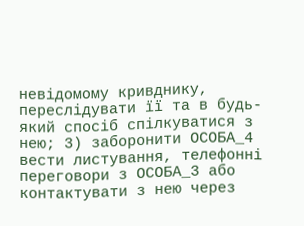невідомому кривднику, переслідувати її та в будь-який спосіб спілкуватися з нею; 3) заборонити ОСОБА_4 вести листування, телефонні переговори з ОСОБА_3 або контактувати з нею через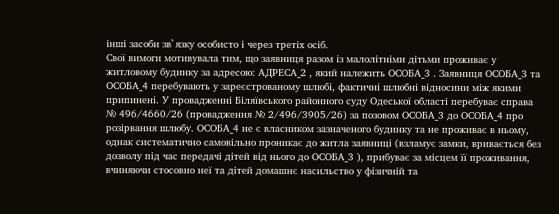інші засоби зв`язку особисто і через третіх осіб.
Свої вимоги мотивувала тим, що заявниця разом із малолітніми дітьми проживає у житловому будинку за адресою: АДРЕСА_2 , який належить ОСОБА_3 . Заявниця ОСОБА_3 та ОСОБА_4 перебувають у зареєстрованому шлюбі, фактичні шлюбні відносини між якими припинені. У провадженні Біляївського районного суду Одеської області перебуває справа № 496/4660/26 (провадження № 2/496/3905/26) за позовом ОСОБА_3 до ОСОБА_4 про розірвання шлюбу. ОСОБА_4 не є власником зазначеного будинку та не проживає в ньому, однак систематично самовільно проникає до житла заявниці (взламує замки, вривається без дозволу під час передачі дітей від нього до ОСОБА_3 ), прибуває за місцем її проживання, вчиняючи стосовно неї та дітей домашнє насильство у фізичній та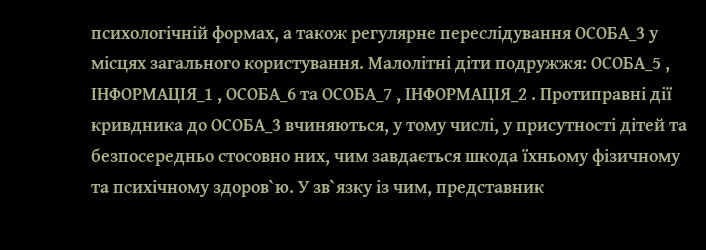психологічній формах, а також регулярне переслідування ОСОБА_3 у місцях загального користування. Малолітні діти подружжя: ОСОБА_5 , ІНФОРМАЦІЯ_1 , ОСОБА_6 та ОСОБА_7 , ІНФОРМАЦІЯ_2 . Протиправні дії кривдника до ОСОБА_3 вчиняються, у тому числі, у присутності дітей та безпосередньо стосовно них, чим завдається шкода їхньому фізичному та психічному здоров`ю. У зв`язку із чим, представник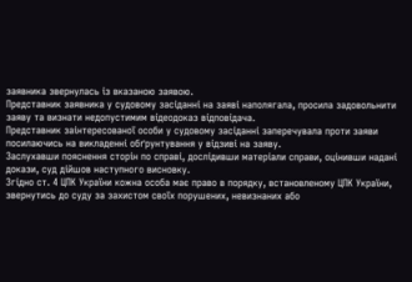заявника звернулась із вказаною заявою.
Представник заявника у судовому засіданні на заяві наполягала, просила задовольнити заяву та визнати недопустимим відеодоказ відповідача.
Представник заінтересованої особи у судовому засіданні заперечувала проти заяви посилаючись на викладенні обґрунтування у відзиві на заяву.
Заслухавши пояснення сторін по справі, дослідивши матеріали справи, оцінивши надані докази, суд дійшов наступного висновку.
Згідно ст. 4 ЦПК України кожна особа має право в порядку, встановленому ЦПК України, звернутись до суду за захистом своїх порушених, невизнаних або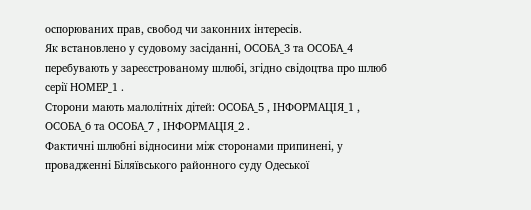оспорюваних прав, свобод чи законних інтересів.
Як встановлено у судовому засіданні, ОСОБА_3 та ОСОБА_4 перебувають у зареєстрованому шлюбі, згідно свідоцтва про шлюб серії НОМЕР_1 .
Сторони мають малолітніх дітей: ОСОБА_5 , ІНФОРМАЦІЯ_1 , ОСОБА_6 та ОСОБА_7 , ІНФОРМАЦІЯ_2 .
Фактичні шлюбні відносини між сторонами припинені, у провадженні Біляївського районного суду Одеської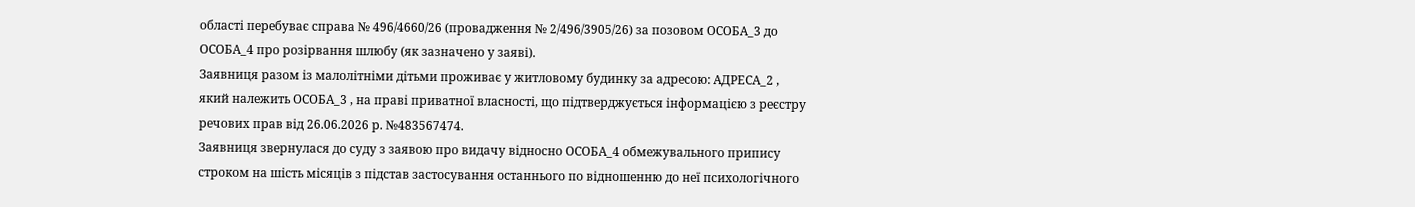області перебуває справа № 496/4660/26 (провадження № 2/496/3905/26) за позовом ОСОБА_3 до ОСОБА_4 про розірвання шлюбу (як зазначено у заяві).
Заявниця разом із малолітніми дітьми проживає у житловому будинку за адресою: АДРЕСА_2 , який належить ОСОБА_3 , на праві приватної власності, що підтверджується інформацією з реєстру речових прав від 26.06.2026 р. №483567474.
Заявниця звернулася до суду з заявою про видачу відносно ОСОБА_4 обмежувального припису строком на шість місяців з підстав застосування останнього по відношенню до неї психологічного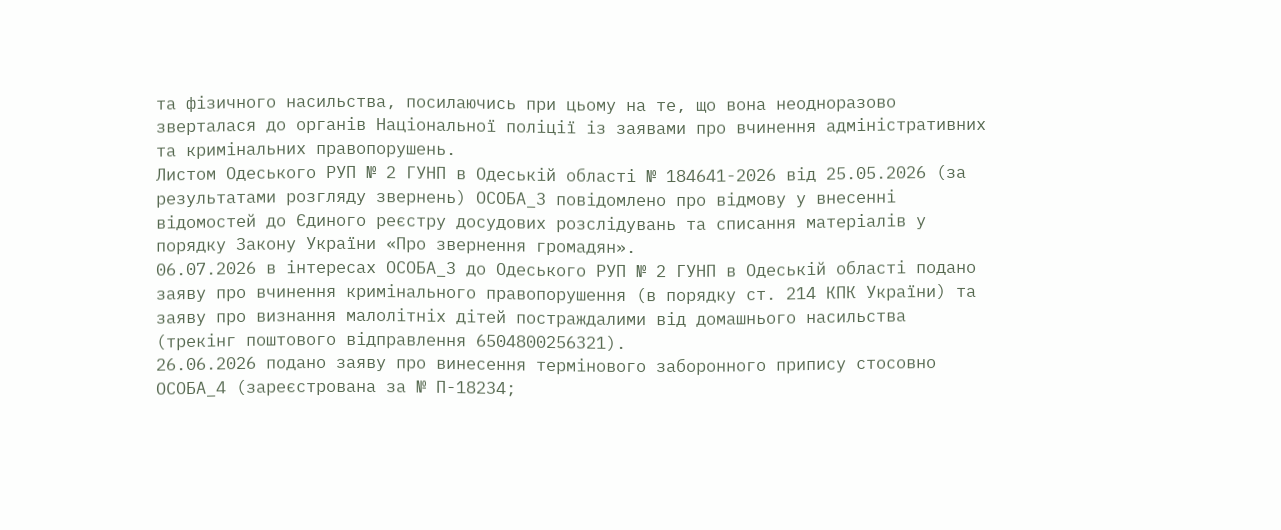та фізичного насильства, посилаючись при цьому на те, що вона неодноразово зверталася до органів Національної поліції із заявами про вчинення адміністративних та кримінальних правопорушень.
Листом Одеського РУП № 2 ГУНП в Одеській області № 184641-2026 від 25.05.2026 (за результатами розгляду звернень) ОСОБА_3 повідомлено про відмову у внесенні відомостей до Єдиного реєстру досудових розслідувань та списання матеріалів у порядку Закону України «Про звернення громадян».
06.07.2026 в інтересах ОСОБА_3 до Одеського РУП № 2 ГУНП в Одеській області подано заяву про вчинення кримінального правопорушення (в порядку ст. 214 КПК України) та заяву про визнання малолітніх дітей постраждалими від домашнього насильства (трекінг поштового відправлення 6504800256321).
26.06.2026 подано заяву про винесення термінового заборонного припису стосовно ОСОБА_4 (зареєстрована за № П-18234;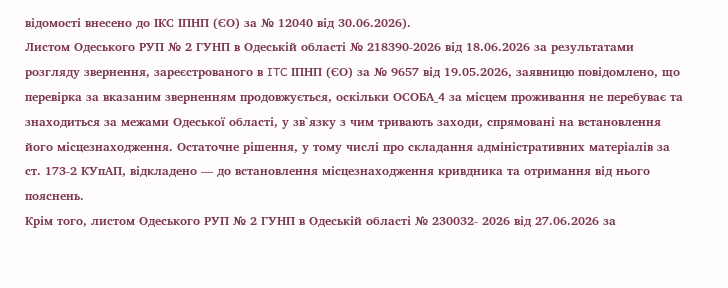відомості внесено до ІКС ІПНП (ЄО) за № 12040 від 30.06.2026).
Листом Одеського РУП № 2 ГУНП в Одеській області № 218390-2026 від 18.06.2026 за результатами розгляду звернення, зареєстрованого в ITC ІПНП (ЄО) за № 9657 від 19.05.2026, заявницю повідомлено, що перевірка за вказаним зверненням продовжується, оскільки ОСОБА_4 за місцем проживання не перебуває та знаходиться за межами Одеської області, у зв`язку з чим тривають заходи, спрямовані на встановлення його місцезнаходження. Остаточне рішення, у тому числі про складання адміністративних матеріалів за ст. 173-2 КУпАП, відкладено — до встановлення місцезнаходження кривдника та отримання від нього пояснень.
Крім того, листом Одеського РУП № 2 ГУНП в Одеській області № 230032- 2026 від 27.06.2026 за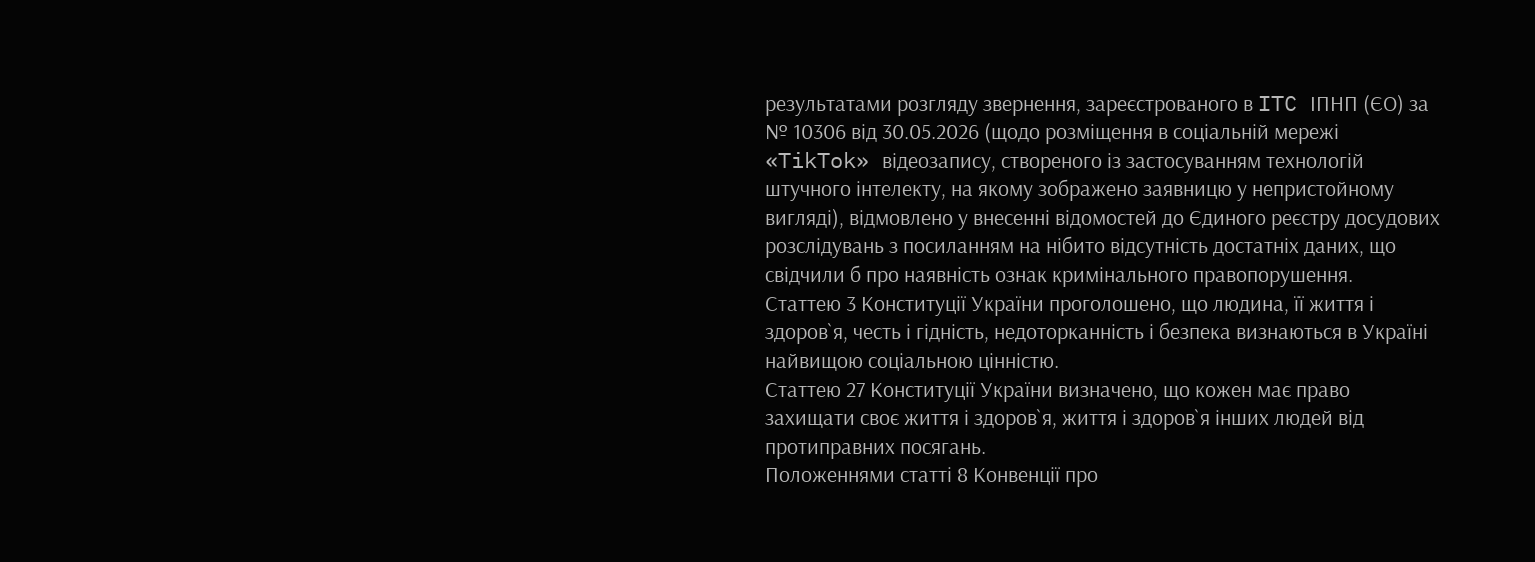результатами розгляду звернення, зареєстрованого в ITC ІПНП (ЄО) за № 10306 від 30.05.2026 (щодо розміщення в соціальній мережі «TikTok» відеозапису, створеного із застосуванням технологій штучного інтелекту, на якому зображено заявницю у непристойному вигляді), відмовлено у внесенні відомостей до Єдиного реєстру досудових розслідувань з посиланням на нібито відсутність достатніх даних, що свідчили б про наявність ознак кримінального правопорушення.
Статтею 3 Конституції України проголошено, що людина, її життя і здоров`я, честь і гідність, недоторканність і безпека визнаються в Україні найвищою соціальною цінністю.
Статтею 27 Конституції України визначено, що кожен має право захищати своє життя і здоров`я, життя і здоров`я інших людей від протиправних посягань.
Положеннями статті 8 Конвенції про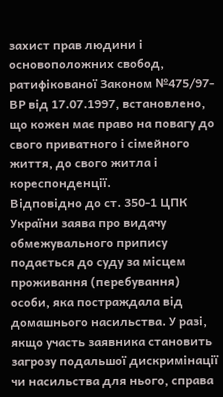захист прав людини і основоположних свобод, ратифікованої Законом №475/97-ВР від 17.07.1997, встановлено, що кожен має право на повагу до свого приватного і сімейного життя, до свого житла і кореспонденції.
Відповідно до ст. 350-1 ЦПК України заява про видачу обмежувального припису подається до суду за місцем проживання (перебування) особи, яка постраждала від домашнього насильства. У разі, якщо участь заявника становить загрозу подальшої дискримінації чи насильства для нього, справа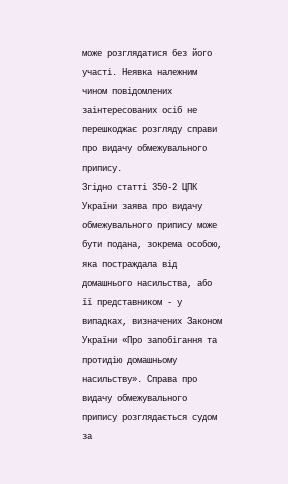може розглядатися без його участі. Неявка належним чином повідомлених заінтересованих осіб не перешкоджає розгляду справи про видачу обмежувального припису.
Згідно статті 350-2 ЦПК України заява про видачу обмежувального припису може бути подана, зокрема особою, яка постраждала від домашнього насильства, або її представником - у випадках, визначених Законом України «Про запобігання та протидію домашньому насильству». Справа про видачу обмежувального припису розглядається судом за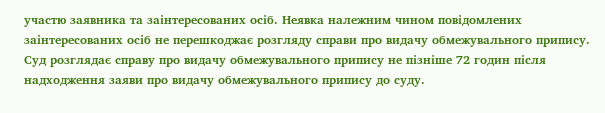участю заявника та заінтересованих осіб. Неявка належним чином повідомлених заінтересованих осіб не перешкоджає розгляду справи про видачу обмежувального припису. Суд розглядає справу про видачу обмежувального припису не пізніше 72 годин після надходження заяви про видачу обмежувального припису до суду.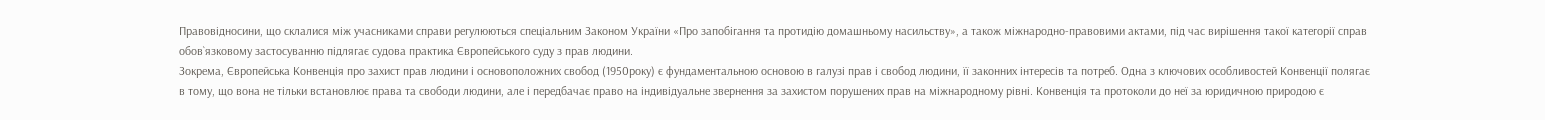Правовідносини, що склалися між учасниками справи регулюються спеціальним Законом України «Про запобігання та протидію домашньому насильству», а також міжнародно-правовими актами, під час вирішення такої категорії справ обов`язковому застосуванню підлягає судова практика Європейського суду з прав людини.
Зокрема, Європейська Конвенція про захист прав людини і основоположних свобод (1950року) є фундаментальною основою в галузі прав і свобод людини, її законних інтересів та потреб. Одна з ключових особливостей Конвенції полягає в тому, що вона не тільки встановлює права та свободи людини, але і передбачає право на індивідуальне звернення за захистом порушених прав на міжнародному рівні. Конвенція та протоколи до неї за юридичною природою є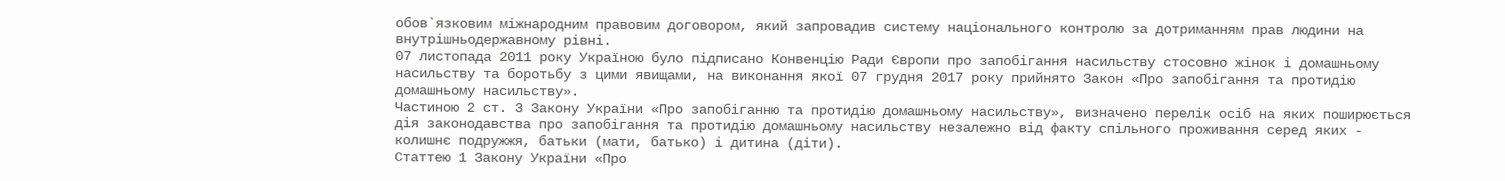обов`язковим міжнародним правовим договором, який запровадив систему національного контролю за дотриманням прав людини на внутрішньодержавному рівні.
07 листопада 2011 року Україною було підписано Конвенцію Ради Європи про запобігання насильству стосовно жінок і домашньому насильству та боротьбу з цими явищами, на виконання якої 07 грудня 2017 року прийнято Закон «Про запобігання та протидію домашньому насильству».
Частиною 2 ст. 3 Закону України «Про запобіганню та протидію домашньому насильству», визначено перелік осіб на яких поширюється дія законодавства про запобігання та протидію домашньому насильству незалежно від факту спільного проживання серед яких - колишнє подружжя, батьки (мати, батько) і дитина (діти).
Статтею 1 Закону України «Про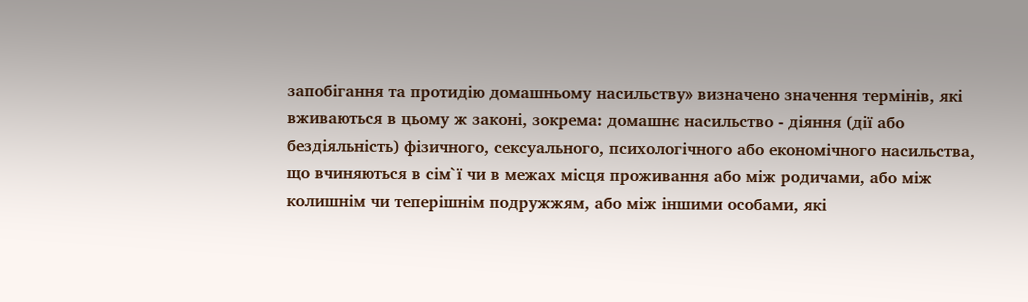запобігання та протидію домашньому насильству» визначено значення термінів, які вживаються в цьому ж законі, зокрема: домашнє насильство - діяння (дії або бездіяльність) фізичного, сексуального, психологічного або економічного насильства, що вчиняються в сім`ї чи в межах місця проживання або між родичами, або між колишнім чи теперішнім подружжям, або між іншими особами, які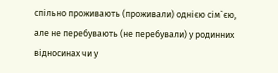спільно проживають (проживали) однією сім`єю, але не перебувають (не перебували) у родинних відносинах чи у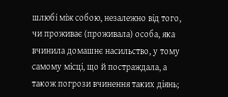шлюбі між собою, незалежно від того, чи проживає (проживала) особа, яка вчинила домашнє насильство, у тому самому місці, що й постраждала, а також погрози вчинення таких діянь;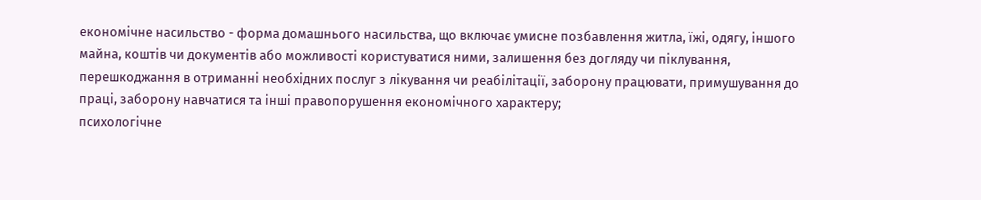економічне насильство - форма домашнього насильства, що включає умисне позбавлення житла, їжі, одягу, іншого майна, коштів чи документів або можливості користуватися ними, залишення без догляду чи піклування, перешкоджання в отриманні необхідних послуг з лікування чи реабілітації, заборону працювати, примушування до праці, заборону навчатися та інші правопорушення економічного характеру;
психологічне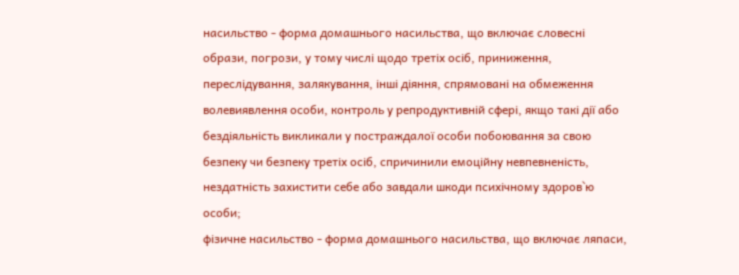насильство - форма домашнього насильства, що включає словесні образи, погрози, у тому числі щодо третіх осіб, приниження, переслідування, залякування, інші діяння, спрямовані на обмеження волевиявлення особи, контроль у репродуктивній сфері, якщо такі дії або бездіяльність викликали у постраждалої особи побоювання за свою безпеку чи безпеку третіх осіб, спричинили емоційну невпевненість, нездатність захистити себе або завдали шкоди психічному здоров`ю особи;
фізичне насильство - форма домашнього насильства, що включає ляпаси,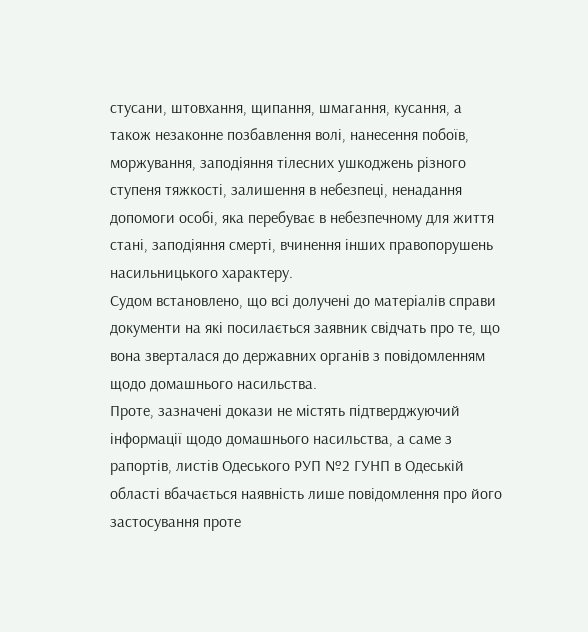стусани, штовхання, щипання, шмагання, кусання, а також незаконне позбавлення волі, нанесення побоїв, моржування, заподіяння тілесних ушкоджень різного ступеня тяжкості, залишення в небезпеці, ненадання допомоги особі, яка перебуває в небезпечному для життя стані, заподіяння смерті, вчинення інших правопорушень насильницького характеру.
Судом встановлено, що всі долучені до матеріалів справи документи на які посилається заявник свідчать про те, що вона зверталася до державних органів з повідомленням щодо домашнього насильства.
Проте, зазначені докази не містять підтверджуючий інформації щодо домашнього насильства, а саме з рапортів, листів Одеського РУП №2 ГУНП в Одеській області вбачається наявність лише повідомлення про його застосування проте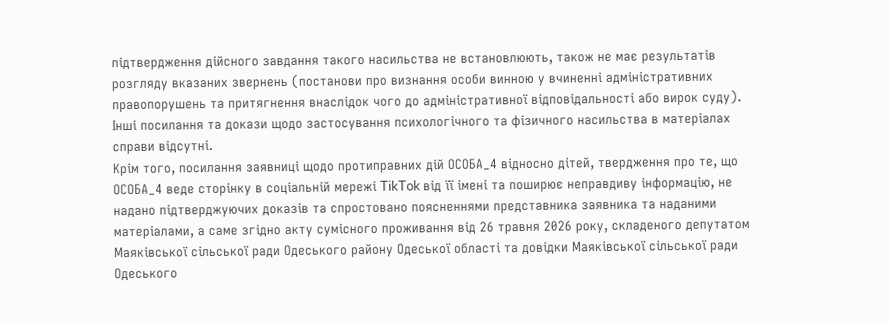підтвердження дійсного завдання такого насильства не встановлюють, також не має результатів розгляду вказаних звернень (постанови про визнання особи винною у вчиненні адміністративних правопорушень та притягнення внаслідок чого до адміністративної відповідальності або вирок суду). Інші посилання та докази щодо застосування психологічного та фізичного насильства в матеріалах справи відсутні.
Крім того, посилання заявниці щодо протиправних дій ОСОБА_4 відносно дітей, твердження про те, що ОСОБА_4 веде сторінку в соціальній мережі TikTok від її імені та поширює неправдиву інформацію, не надано підтверджуючих доказів та спростовано поясненнями представника заявника та наданими матеріалами, а саме згідно акту сумісного проживання від 26 травня 2026 року, складеного депутатом Маяківської сільської ради Одеського району Одеської області та довідки Маяківської сільської ради Одеського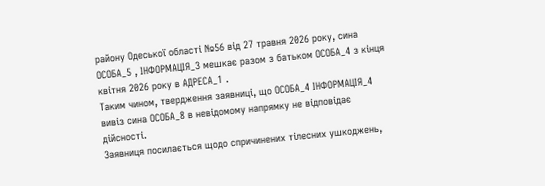району Одеської області №56 від 27 травня 2026 року, сина ОСОБА_5 , ІНФОРМАЦІЯ_3 мешкає разом з батьком ОСОБА_4 з кінця квітня 2026 року в АДРЕСА_1 .
Таким чином, твердження заявниці, що ОСОБА_4 ІНФОРМАЦІЯ_4 вивіз сина ОСОБА_8 в невідомому напрямку не відповідає дійсності.
Заявниця посилається щодо спричинених тілесних ушкоджень,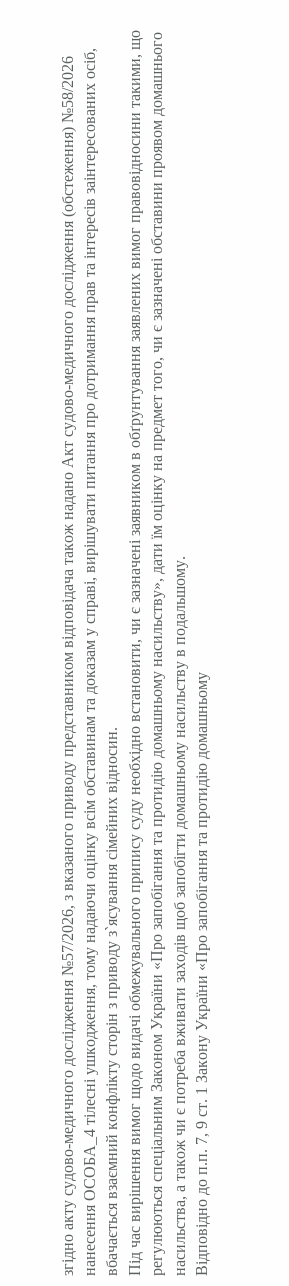згідно акту судово-медичного дослідження №57/2026, з вказаного приводу представником відповідача також надано Акт судово-медичного дослідження (обстеження) №58/2026 нанесення ОСОБА_4 тілесні ушкодження, тому надаючи оцінку всім обставинам та доказам у справі, вирішувати питання про дотримання прав та інтересів заінтересованих осіб, вбачається взаємний конфлікту сторін з приводу з`ясування сімейних відносин.
Під час вирішення вимог щодо видачі обмежувального припису суду необхідно встановити, чи є зазначені заявником в обґрунтування заявлених вимог правовідносини такими, що регулюються спеціальним Законом України «Про запобігання та протидію домашньому насильству», дати їм оцінку на предмет того, чи є зазначені обставини проявом домашнього насильства, а також чи є потреба вживати заходів щоб запобігти домашньому насильству в подальшому.
Відповідно до п.п. 7, 9 ст. 1 Закону України «Про запобігання та протидію домашньому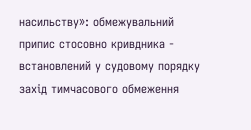насильству»: обмежувальний припис стосовно кривдника - встановлений у судовому порядку захід тимчасового обмеження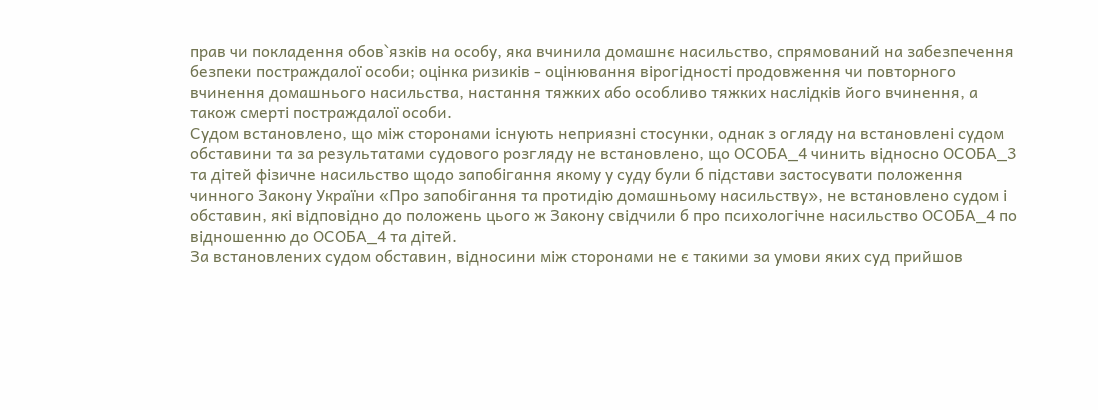прав чи покладення обов`язків на особу, яка вчинила домашнє насильство, спрямований на забезпечення безпеки постраждалої особи; оцінка ризиків - оцінювання вірогідності продовження чи повторного вчинення домашнього насильства, настання тяжких або особливо тяжких наслідків його вчинення, а також смерті постраждалої особи.
Судом встановлено, що між сторонами існують неприязні стосунки, однак з огляду на встановлені судом обставини та за результатами судового розгляду не встановлено, що ОСОБА_4 чинить відносно ОСОБА_3 та дітей фізичне насильство щодо запобігання якому у суду були б підстави застосувати положення чинного Закону України «Про запобігання та протидію домашньому насильству», не встановлено судом і обставин, які відповідно до положень цього ж Закону свідчили б про психологічне насильство ОСОБА_4 по відношенню до ОСОБА_4 та дітей.
За встановлених судом обставин, відносини між сторонами не є такими за умови яких суд прийшов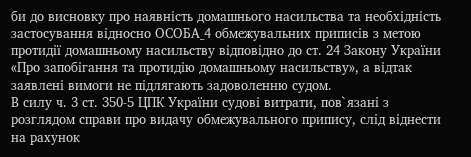би до висновку про наявність домашнього насильства та необхідність застосування відносно ОСОБА_4 обмежувальних приписів з метою протидії домашньому насильству відповідно до ст. 24 Закону України «Про запобігання та протидію домашньому насильству», а відтак заявлені вимоги не підлягають задоволенню судом.
В силу ч. 3 ст. 350-5 ЦПК України судові витрати, пов`язані з розглядом справи про видачу обмежувального припису, слід віднести на рахунок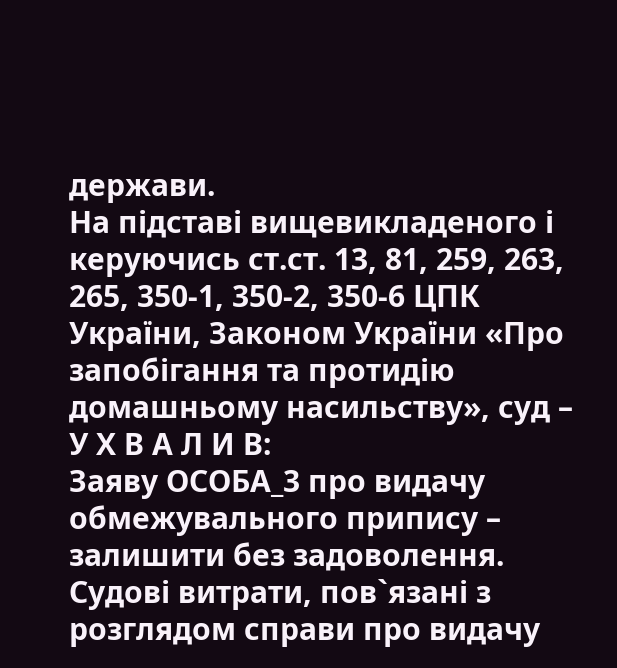держави.
На підставі вищевикладеного і керуючись ст.ст. 13, 81, 259, 263, 265, 350-1, 350-2, 350-6 ЦПК України, Законом України «Про запобігання та протидію домашньому насильству», суд –
У Х В А Л И В:
Заяву ОСОБА_3 про видачу обмежувального припису – залишити без задоволення.
Судові витрати, пов`язані з розглядом справи про видачу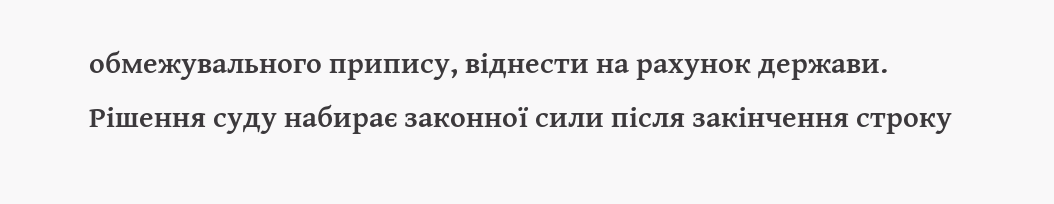обмежувального припису, віднести на рахунок держави.
Рішення суду набирає законної сили після закінчення строку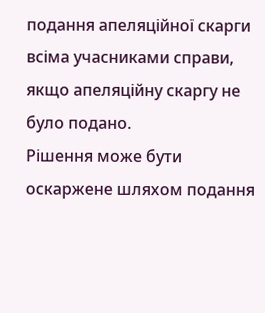подання апеляційної скарги всіма учасниками справи, якщо апеляційну скаргу не було подано.
Рішення може бути оскаржене шляхом подання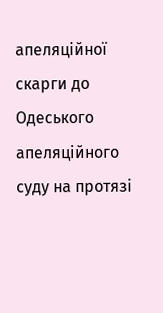апеляційної скарги до Одеського апеляційного суду на протязі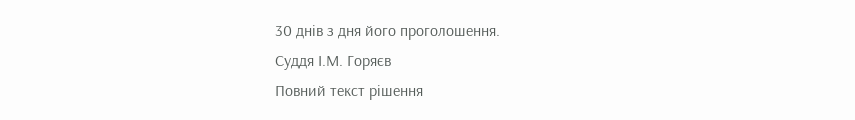30 днів з дня його проголошення.
Суддя І.М. Горяєв
Повний текст рішення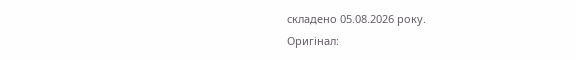складено 05.08.2026 року.
Оригінал: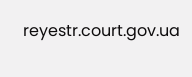reyestr.court.gov.ua